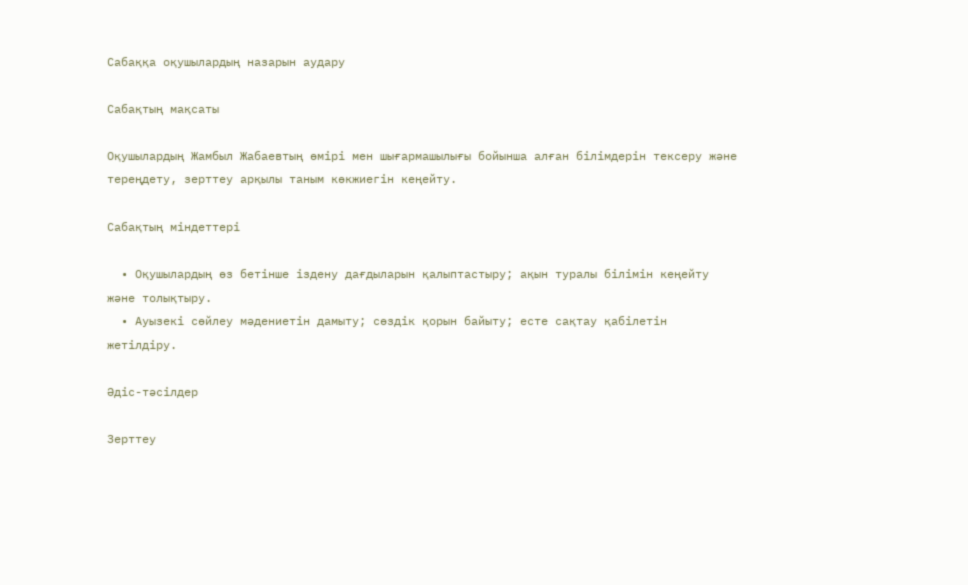Сабаққа оқушылардың назарын аудару

Сабақтың мақсаты

Оқушылардың Жамбыл Жабаевтың өмірі мен шығармашылығы бойынша алған білімдерін тексеру және тереңдету, зерттеу арқылы таным көкжиегін кеңейту.

Сабақтың міндеттері

  • Оқушылардың өз бетінше іздену дағдыларын қалыптастыру; ақын туралы білімін кеңейту және толықтыру.
  • Ауызекі сөйлеу мәдениетін дамыту; сөздік қорын байыту; есте сақтау қабілетін жетілдіру.

Әдіс-тәсілдер

Зерттеу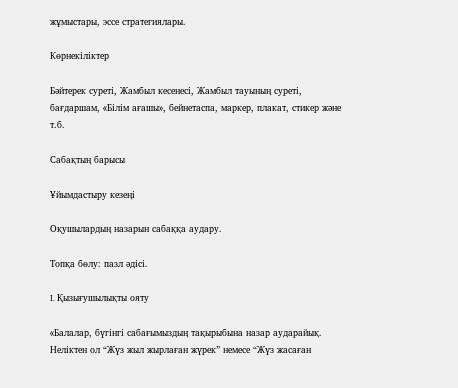жұмыстары, эссе стратегиялары.

Көрнекіліктер

Бәйтерек суреті, Жамбыл кесенесі, Жамбыл тауының суреті, бағдаршам, «Білім ағашы», бейнетаспа, маркер, плакат, стикер және т.б.

Сабақтың барысы

Ұйымдастыру кезеңі

Оқушылардың назарын сабаққа аудару.

Топқа бөлу: пазл әдісі.

I. Қызығушылықты ояту

«Балалар, бүгінгі сабағымыздың тақырыбына назар аударайық. Неліктен ол “Жүз жыл жырлаған жүрек” немесе “Жүз жасаған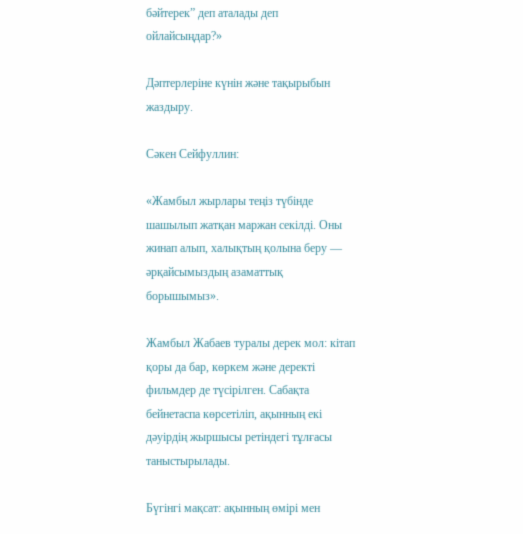бәйтерек” деп аталады деп ойлайсыңдар?»

Дәптерлеріне күнін және тақырыбын жаздыру.

Сәкен Сейфуллин:

«Жамбыл жырлары теңіз түбінде шашылып жатқан маржан секілді. Оны жинап алып, халықтың қолына беру — әрқайсымыздың азаматтық борышымыз».

Жамбыл Жабаев туралы дерек мол: кітап қоры да бар, көркем және деректі фильмдер де түсірілген. Сабақта бейнетаспа көрсетіліп, ақынның екі дәуірдің жыршысы ретіндегі тұлғасы таныстырылады.

Бүгінгі мақсат: ақынның өмірі мен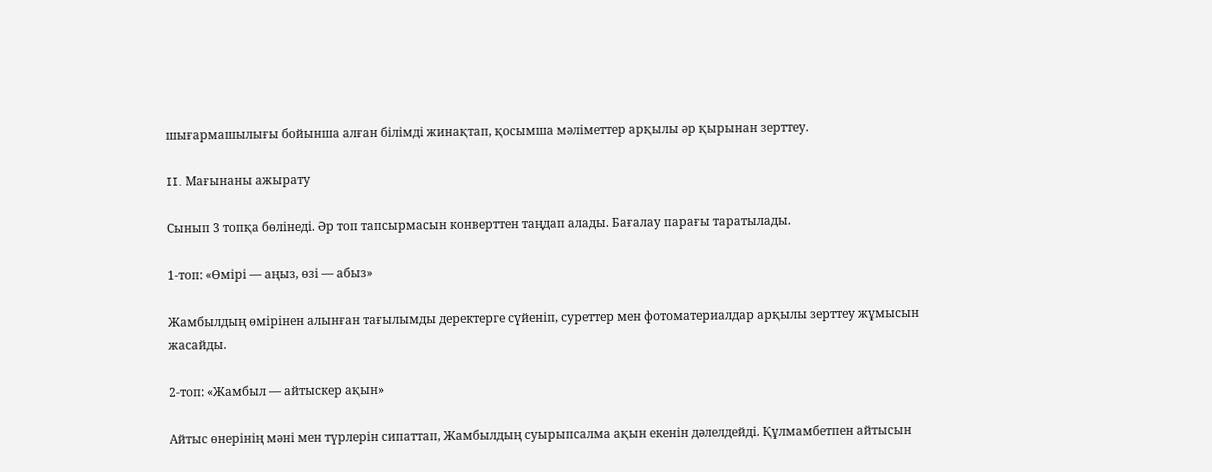шығармашылығы бойынша алған білімді жинақтап, қосымша мәліметтер арқылы әр қырынан зерттеу.

II. Мағынаны ажырату

Сынып 3 топқа бөлінеді. Әр топ тапсырмасын конверттен таңдап алады. Бағалау парағы таратылады.

1-топ: «Өмірі — аңыз, өзі — абыз»

Жамбылдың өмірінен алынған тағылымды деректерге сүйеніп, суреттер мен фотоматериалдар арқылы зерттеу жұмысын жасайды.

2-топ: «Жамбыл — айтыскер ақын»

Айтыс өнерінің мәні мен түрлерін сипаттап, Жамбылдың суырыпсалма ақын екенін дәлелдейді. Құлмамбетпен айтысын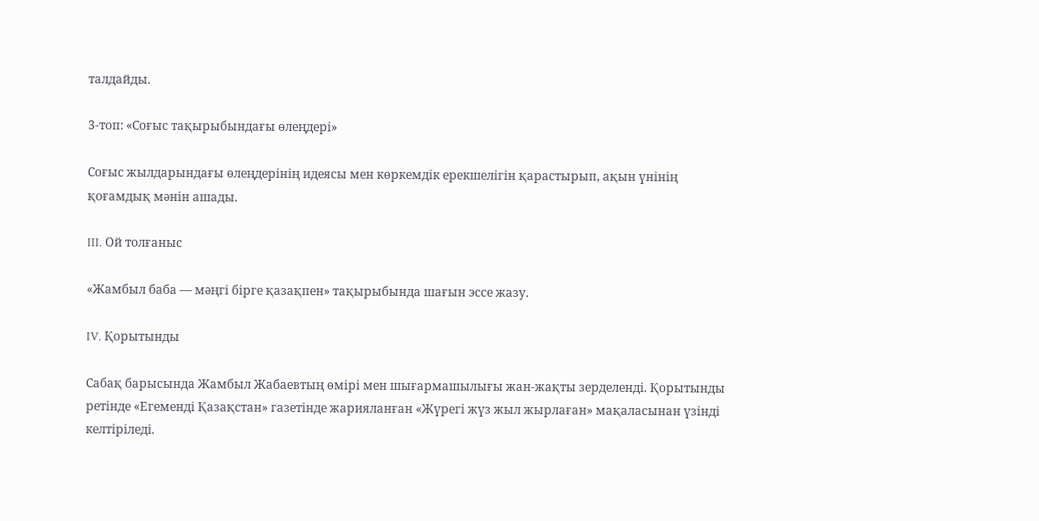талдайды.

3-топ: «Соғыс тақырыбындағы өлеңдері»

Соғыс жылдарындағы өлеңдерінің идеясы мен көркемдік ерекшелігін қарастырып, ақын үнінің қоғамдық мәнін ашады.

III. Ой толғаныс

«Жамбыл баба — мәңгі бірге қазақпен» тақырыбында шағын эссе жазу.

IV. Қорытынды

Сабақ барысында Жамбыл Жабаевтың өмірі мен шығармашылығы жан-жақты зерделенді. Қорытынды ретінде «Егеменді Қазақстан» газетінде жарияланған «Жүрегі жүз жыл жырлаған» мақаласынан үзінді келтіріледі.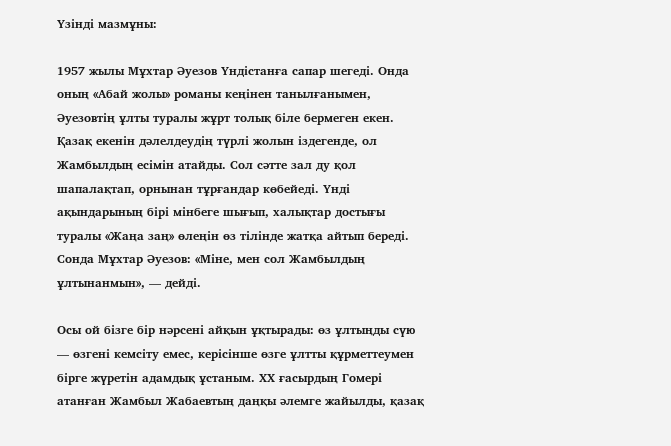Үзінді мазмұны:

1957 жылы Мұхтар Әуезов Үндістанға сапар шегеді. Онда оның «Абай жолы» романы кеңінен танылғанымен, Әуезовтің ұлты туралы жұрт толық біле бермеген екен. Қазақ екенін дәлелдеудің түрлі жолын іздегенде, ол Жамбылдың есімін атайды. Сол сәтте зал ду қол шапалақтап, орнынан тұрғандар көбейеді. Үнді ақындарының бірі мінбеге шығып, халықтар достығы туралы «Жаңа заң» өлеңін өз тілінде жатқа айтып береді. Сонда Мұхтар Әуезов: «Міне, мен сол Жамбылдың ұлтынанмын», — дейді.

Осы ой бізге бір нәрсені айқын ұқтырады: өз ұлтыңды сүю — өзгені кемсіту емес, керісінше өзге ұлтты құрметтеумен бірге жүретін адамдық ұстаным. ХХ ғасырдың Гомері атанған Жамбыл Жабаевтың даңқы әлемге жайылды, қазақ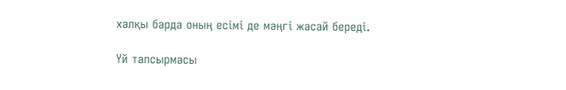халқы барда оның есімі де мәңгі жасай береді.

Үй тапсырмасы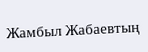Жамбыл Жабаевтың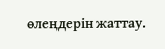өлеңдерін жаттау.